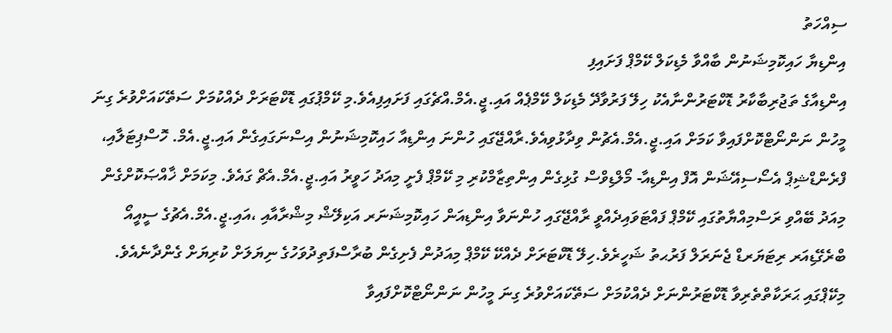ސިއްހަތު
އިންޑިޔާ ހައިކޮމިޝަނުން ބާއްވާ މެޑިކަލް ކޭމްޕް ފަށައިފި
އިންޑިއާގެ ތަޖުރިބާކާރު ޑޮކްޓަރުންނާއެކު ހިލޭ ފަރުވާދޭ މެޑިކަލް ކޭމްޕެއް އައި.ޖީ.އެމް.އްޗެގައި ފަށައިފިއެވެ.މި ކޭމްޕުގައި ޑޮކްޓަރަށް ދެއްކުމަށް ސަތޭކައަށްވުރެ ގިނަ މީހުން ނަންނޯޓްކޮށްފައިވާ ކަމަށް އައި.ޖީ.އެމް.އެޗުން ވިދާޅުވިއެވެ.ރާއްޖޭގައި ހުންނަ އިންޑިއާ ހައިކޮމިޝަނުން އިސްނަގައިގެން އައި.ޖީ.އެމް. ހޮސްޕިޓަލާއި، ފްރެންޑްޝިޕް އެސޯސިއޭޝަން އޮފް އިންޑިއާ- މޯލްޑިވްސް ގުޅިގެން އިންތިޒާމްކުރި މި ކޭމްޕް ފެށީ މިއަދު ހަވީރު އައި.ޖީ.އެމް.އެޗް ގައެވެ. މިކަމަށް ޚާއްޞަކޮށްގެން މިއަދު ބޭއްވި ރަސްމިއްޔާތުގައި ކޭމްޕް ފައްޓަވައިދެއްވީ ރާއްޖޭގައި ހުންނަވާ އިންޑިއަން ހައިކޮމިޝަނަރ އަކިލޭޝް މިޝްރާއާއި ،އައި.ޖީ.އެމް.އެޗުގެ ސީއީއޯ ބްރެގޭޑިއަރ ރިޓަޔަރޑް ޖެނަރަލް ފަރުޙތު ޝަހީރެވެ.ހިލޭ ޑޮކްޓަރަށް ދެއްކޭ ކޭމްޕް މިއަދުން ފެށިގެން ބުރާސްފަތިދުވަހުގެ ނިޔަލަށް ކުރިޔަށް ގެންދާނެއެވެ. މިކޭޕްގައި ޙަރަކާތްތެރިވާ ޑޮކްޓަރުންނަށް ދެއްކުމަށް ސަތޭކައަށްވުރެ ގިނަ މީހުން ނަންނޯޓްކޮށްފައިވާ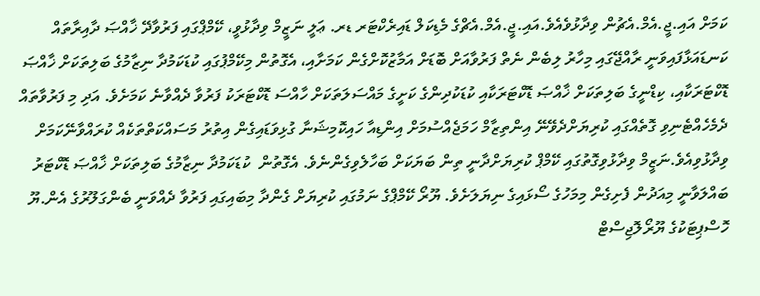ކަމަށް އައި.ޖީ.އެމް.އެޗުން ވިދާޅުވެއެވެ.އައި.ޖީ.އެމް.އެޗްގެ މެޑިކަލް ޑައިރެކްޓަރ ޑރ. ޢަލީ ނަޒީމް ވިދާޅުވީ، ކޭމްޕްގައި ފަރުވާދޭ ޚާއްޞަ ދާއިރާތައް ކަނޑައަޅާފައިވަނީ ރާއްޖޭގައި މިހާރު ލިބެން ނެތް ފަރުވާއަށް ބޮޑަށް އަމާޒުކޮށްގެން ކަމަށާއި، އެގޮތުން މިކޭމްޕުގައި ކުޑަކަމުދާ ނިޒާމުގެ ބަލިތަކަށް ޚާއްޞަ ޑޮކްޓަރަކާއި، ކިޑްނީގެ ބަލިތަކަށް ޚާއްޞަ ޑޮކްޓަރަކާއި ކުޑަކުދިންގެ ކަށީގެ މައްސަލަތަކަށް ހާއްސަ ޑޮކްޓަރަކު ފަރުވާ ދެއްވާނެ ކަމަށެވެ. އަދި މި ފަރުވާތައް ދެމެހެއްޓެނިވި ގޮތެއްގައި ކުރިޔަށްދެވޭނޭ އިންތިޒާމް ހަމަޖެއްސުމަށް އިންޑިއާ ހައިކޮމިޝަނާ ގުޅިވަޑައިގެން އިތުރު މަސައްކަތްތަކެއް ކުރައްވާނޭކަމަށް ވިދާޅުވިއެވެ.ނަޒީމް ވިދާޅުވިގޮތުގައި ކޭމްޕް ކުރިޔަށްދާނީ ތިން ބަޔަކަށް ބަހާލެވިގެންނެވެ. އެގޮތުން  ކުޑަކަމުދާ ނިޒާމުގެ ބަލިތަކަށް ޚާއްޞަ ޑޮކްޓަރު ބައްލަވާނީ މިއަދުން ފެށިގެން މިމަހުގެ ސޯޅައިގެ ނިޔަލަށެވެ. ޔޫރޯ ކޭމްޕްގެ ނަމުގައި ކުރިޔަށް ގެންދާ މިބައިގައި ފަރުވާ ދެއްވަނީ ބެންގަލޫރުގެ އެން.ޔޫ ހޮސްޕިޓަކުގެ ޔޫރޯލޮޖިސްޓް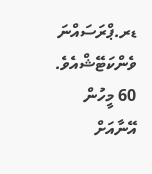ޑރ.ޕްރަސައްނަ ވެންކަޓޭޝްއެވެ. 60 މީހުން އޭނާއަށް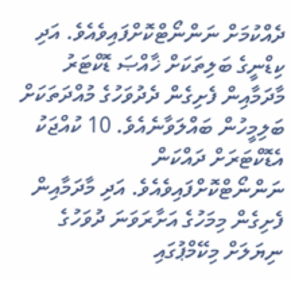ދެއްކުމަށް ނަންނޯޓްކޮށްފައިވެއެވެ. އަދި ކިޑްނީގެ ބަލިތަކަށް ޚާއްޞަ ޑޮކްޓަރު މާދަމާއިން ފެށިގެން ދެދުވަހުގެ މުއްދަތަކަށް ބަލިމީހުން ބައްލަވާނެއެވެ. 10 ކުއްޖަކު އެޑޮކްޓަރަށް ދައްކަން ނަންނޯޓްކޮށްފައިވެއެވެ. އަދި މާދަމާއިން ފެށިގެން މިމަހުގެ އަށާރަވަނަ ދުވަހުގެ ނިޔަލަށް މިކޭމްޕުގައި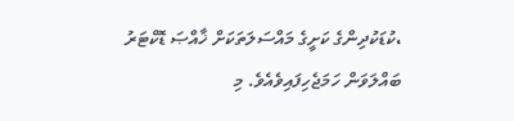،ކުޑަކުދިންގެ ކަށީގެ މައްސަލަތަކަށް ޚާއްޞަ ޑޮކްޓަރު ބައްލަވަން ހަމަޖެހިފައިވެއެވެ. މި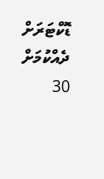ޑޮކްޓަރަށް ދެއްކުމަށް 30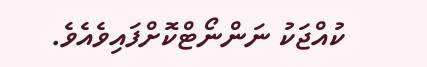ކުއްޖަކު ނަންނޯޓްކޮށްފައިވެއެވެ.